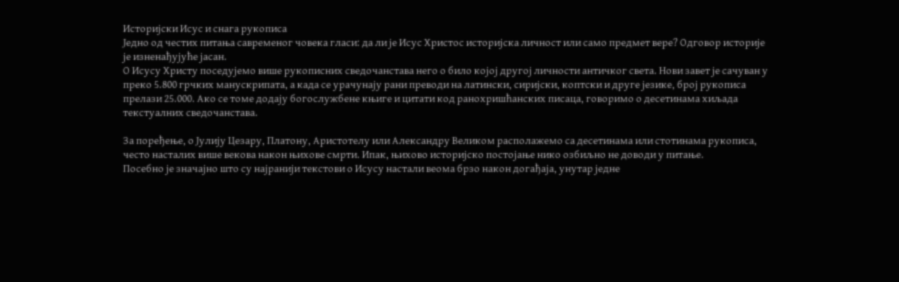Историјски Исус и снага рукописа
Једно од честих питања савременог човека гласи: да ли је Исус Христос историјска личност или само предмет вере? Одговор историје је изненађујуће јасан.
О Исусу Христу поседујемо више рукописних сведочанстава него о било којој другој личности античког света. Нови завет је сачуван у преко 5.800 грчких манускрипата, а када се урачунају рани преводи на латински, сиријски, коптски и друге језике, број рукописа прелази 25.000. Ако се томе додају богослужбене књиге и цитати код ранохришћанских писаца, говоримо о десетинама хиљада текстуалних сведочанстава.

За поређење, о Јулију Цезару, Платону, Аристотелу или Александру Великом располажемо са десетинама или стотинама рукописа, често насталих више векова након њихове смрти. Ипак, њихово историјско постојање нико озбиљно не доводи у питање.
Посебно је значајно што су најранији текстови о Исусу настали веома брзо након догађаја, унутар једне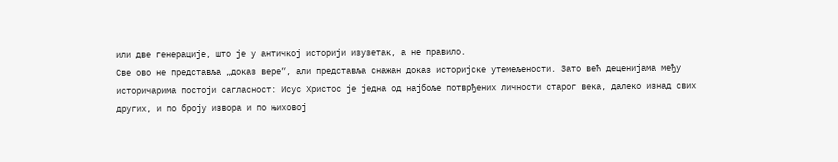или две генерације, што је у античкој историји изузетак, а не правило.
Све ово не представља „доказ вере“, али представља снажан доказ историјске утемељености. Зато већ деценијама међу историчарима постоји сагласност: Исус Христос је једна од најбоље потврђених личности старог века, далеко изнад свих других, и по броју извора и по њиховој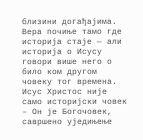близини догађајима.
Вера почиње тамо где историја стаје — али историја о Исусу говори више него о било ком другом човеку тог времена.
Исус Христос није само историјски човек – Он је Богочовек, савршено уједињење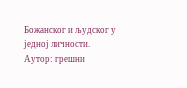Божанског и људског у једној личности.
Аутор: грешни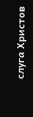слуга Христов